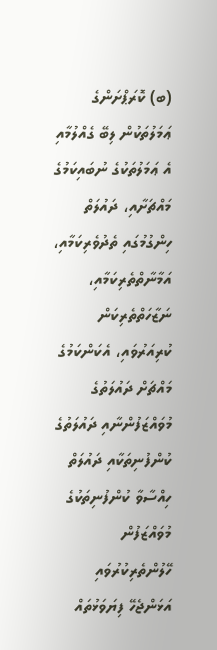(ބ) ކޮރަޕްށަންގެ ޢަމަލުތަކުން ލިބޭ ގެއްލުމާއި އެ ޢަމަލުތަކުގެ ނުބައިކަމުގެ މައްޗަށާއި، ދައުލަތް ހިންގުމުގައި ތެދުވެރިކަމާއި، އަމާނާތްތެރިކަމާއި، ނަޒާހަތްތެރިކަން ކުރިއަރުވައި، އެކަންކަމުގެ މައްޗަށް ދައުލަތުގެ މުވައްޒަފުންނާއި ދައުލަތުގެ ކުންފުނިތަކާއި ދައުލަތް ހިއްސާވާ ކުންފުނިތަކުގެ މުވައްޒަފުން ހޭލުންތެރިކުރުވައި އަޅަންޖެހޭ ފިޔަވަޅުތައް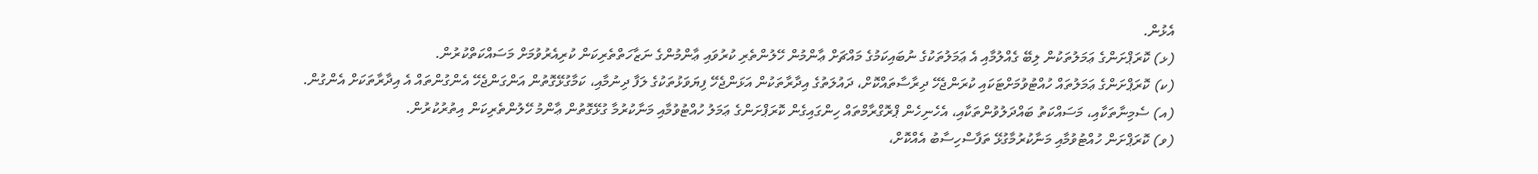އެޅުން.
(ޅ) ކޮރަޕްށަންގެ ޢަމަލުތަކުން ލިބޭ ގެއްލުމާއި އެ ޢަމަލުތަކުގެ ނުބައިކަމުގެ މައްޗަށް ޢާންމުން ހޭލުންތެރި ކުރުވައި ޢާންމުންގެ ނަޒާހަތްތެރިކަން ކުރިއެރުވުމަށް މަސައްކަތްކުރުން.
(ކ) ކޮރަޕްށަންގެ ޢަމަލުތައް ހުއްޓުވުމަށްޓަކައި ކުރަންޖެހޭ ދިރާސާތައްކޮށް، ދައުލަތުގެ އިދާރާތަކުން އަޅަންޖެހޭ ފިޔަވަޅުތަކުގެ ލަފާ ދިނުމާއި، ކަމާގުޅޭގޮތުން އަންގަންޖެހޭ އެންގުންތައް އެ އިދާރާތަކަށް އެންގުން.
(އ) ސެމިނާތަކާއި، މަސައްކަތު ބައްދަލުވުންތަކާއި، އެހެނިހެން ޕްރޮގްރާމްތައް ހިންގައިގެން ކޮރަޕްށަންގެ ޢަމަލު ހުއްޓުވުމާއި މަނާކުރުމާ ގުޅޭގޮތުން ޢާންމު ހޭލުންތެރިކަން އިތުރުކުރުން.
(ވ) ކޮރަޕްށަން ހުއްޓުވުމާއި މަނާކުރުމާގުޅޭ ތަފާސްހިސާބު އެއްކޮށް،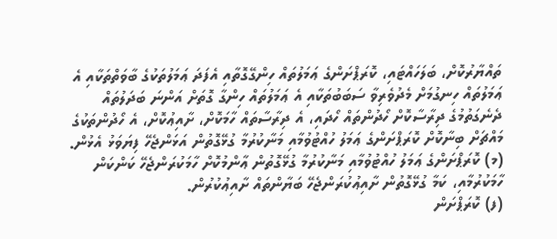ތައްޔާރުކޮށް، ބަލަހައްޓައި، ކޮރަޕްށަންގެ ޢަމަލުތައް ހިންގޭގޮތާއި އެފަދަ ޢަމަލުތަކުގެ ބާވަތްތަކާއި އެ ޢަމަލުތައް ހިނގުމަށް މެދުވެރިވާ ސަބަބުތަކާއި އެ ޢަމަލުތައް ހިންގާ ގޮތަށް އަންނަ ބަދަލުތައް ދެނެގަތުމުގެ ދިރާސާކޮށް ހޯދުންތައް ހޯދައި، އެ ދިރާސާތައް ހާމަކޮށް، ށާއިޢުކޮށް، އެ ހޯދުންތަކުގެ މައްޗަށް ބިނާކޮށް ކޮރަޕްށަންގެ ޢަމަލު ހުއްޓުވުމާއި މަނާކުރުމާ ގުޅޭގޮތުން އަޅަންޖެހޭ ފިޔަވަޅު އެޅުން.
(މ) ކޮރަޕްށަންގެ ޢަމަލު ހުއްޓުވުމާއި މަނާކުރުމާ ގުޅޭގޮތުން ޢާންމުކޮށް ހާމަކުރަންޖެހޭ ކަންކަން ހާމަކުރުމާއި، ކަމާ ގުޅޭގޮތުން ށާއިޢުކުރަންޖެހޭ ބަޔާންތައް ށާއިޢުކުރުން.
(ފ) ކޮރަޕްށަން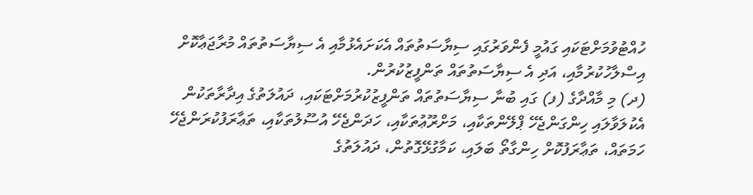ހުއްޓުވުމަށްޓަކައި ގައުމީ ފެންވަރުގައި ސިޔާސަތުތައް އެކަށައެޅުމާއި އެ ސިޔާސަތުތައް މުރާޖަޢާކޮށް އިސްލާހުކުރުމާއި، އަދި އެ ސިޔާސަތުތައް ތަންފީޒުކުރުން.
(ދ) މި މާއްދާގެ (ފ) ގައި ބުނާ ސިޔާސަތުތައް ތަންފީޒުކުރުމަށްޓަކައި، ދައުލަތުގެ އިދާރާތަކުން އެކުލަވާލައި ހިންގަންޖެހޭ ޕްލޭންތަކާއި، މަށްރޫޢުތަކާއި، ހަދަންޖެހޭ އުސޫލުތަކާއި، ތަޢާރަފުކުރަންޖެހޭ ހަމަތައް، ތަޢާރަފުކޮށް ހިންގާތޯ ބަލައި، ކަމާގުޅޭގޮތުން، ދައުލަތުގެ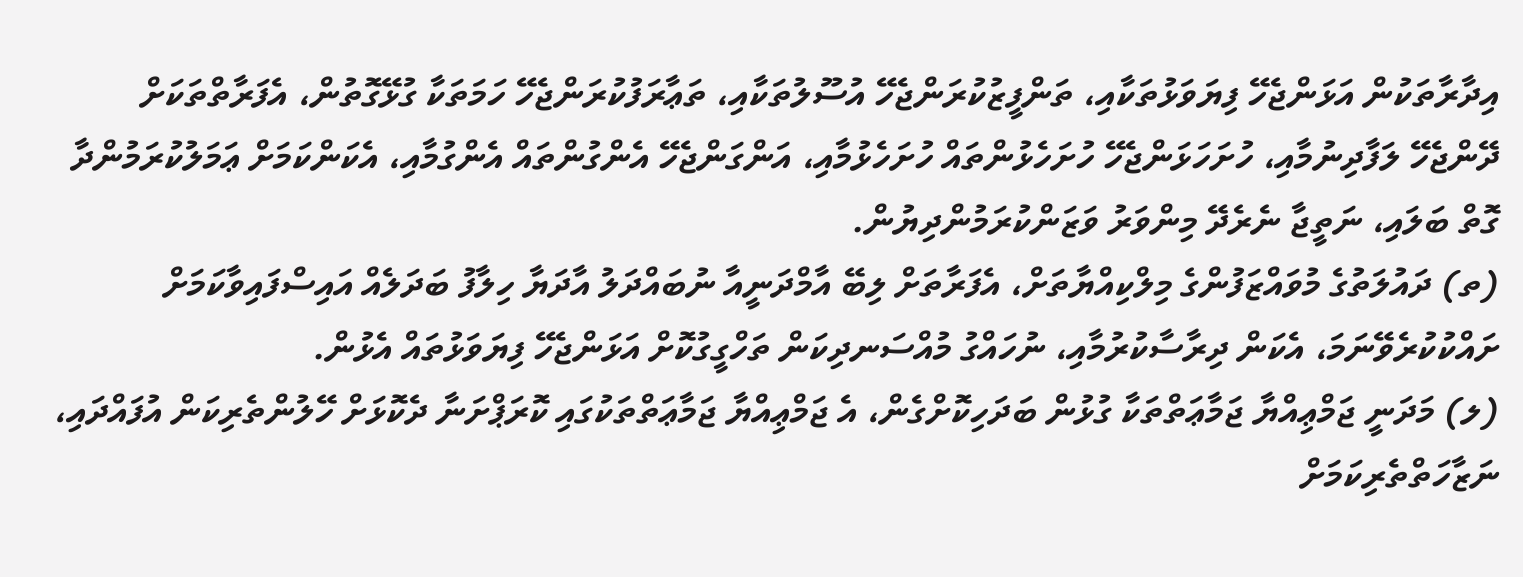އިދާރާތަކުން އަޅަންޖެހޭ ފިޔަވަޅުތަކާއި، ތަންފީޒުކުރަންޖެހޭ އުސޫލުތަކާއި، ތަޢާރަފުކުރަންޖެހޭ ހަމަތަކާ ގުޅޭގޮތުން، އެފަރާތްތަކަށް ދޭންޖެހޭ ލަފާދިނުމާއި، ހުށަހަޅަންޖެހޭ ހުށަހެޅުންތައް ހުށަހެޅުމާއި، އަންގަންޖެހޭ އެންގުންތައް އެންގުމާއި، އެކަންކަމަށް ޢަމަލުކުރަމުންދާ ގޮތް ބަލައި، ނަތީޖާ ނެރެދޭ މިންވަރު ވަޒަންކުރަމުންދިޔުން.
(ތ) ދައުލަތުގެ މުވައްޒަފުންގެ މިލްކިއްޔާތަށް، އެފަރާތަށް ލިބޭ އާމްދަނީއާ ނުބައްދަލު އާދަޔާ ހިލާފު ބަދަލެއް އައިސްފައިވާކަމަށް ށައްކުކުރެވޭނަމަ، އެކަން ދިރާސާކުރުމާއި، ނުހައްގު މުއްސަނދިކަން ތަހްގީގުކޮށް އަޅަންޖެހޭ ފިޔަވަޅުތައް އެޅުން.
(ލ) މަދަނީ ޖަމްޢިއްޔާ ޖަމާޢަތްތަކާ ގުޅުން ބަދަހިކޮށްގެން، އެ ޖަމްޢިއްޔާ ޖަމާޢަތްތަކުގައި ކޮރަޕްށަނާ ދެކޮޅަށް ހޭލުންތެރިކަން އުފައްދައި، ނަޒާހަތްތެރިކަމަށް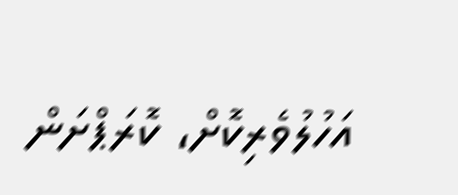އަހުލުވެރިކޮށް، ކޮރަޕްށަން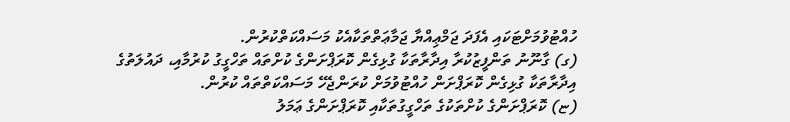ހުއްޓުވުމަށްޓަކައި އެފަދަ ޖަމްޢިއްޔާ ޖަމާޢަތްތަކާއެކު މަސައްކަތްކުރުން.
(ގ) ގާނޫނު ތަންފީޒުކުރާ އިދާރާތަކާ ގުޅިގެން ކޮރަޕްށަންގެ ކުށްތައް ތަހްގީގު ކުރުމާއި، ދައުލަތުގެ އިދާރާތަކާ ގުޅިގެން ކޮރަޕްށަން ހުއްޓުވުމަށް ކުރަންޖެހޭ މަސައްކަތްތައް ކުރުން.
(ޏ) ކޮރަޕްށަންގެ ކުށްތަކުގެ ތަހްގީގުތަކާއި ކޮރަޕްށަންގެ ޢަމަލު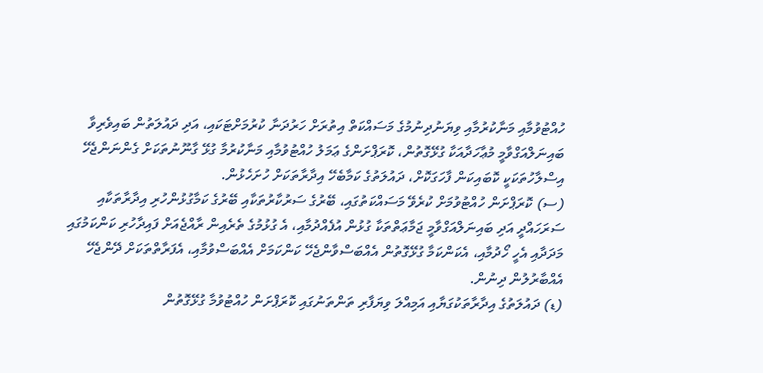ހުއްޓުވުމާއި މަނާކުރުމާއި ވިޔަނުދިނުމުގެ މަސައްކަތް އިތުރަށް ހަރުދަނާ ކުރުމަށްޓަކައި، އަދި ދައުލަތުން ބައިވެރިވާ ބައިނަލްއަގްވާމީ މުޢާހަދާއަކާ ގުޅޭގޮތުން، ކޮރަޕްށަންގެ ޢަމަލު ހުއްޓުވުމާއި މަނާކުރުމާ ގުޅޭ ގާނޫނުތަކަށް ގެންނަންޖެހޭ އިސްލާހުތަކަކީ ކޮބައިކަން ފާހަގަކޮށް، ދައުލަތުގެ ކަމާބެހޭ އިދާރާތަކަށް ހުށަހެޅުން.
(ސ) ކޮރަޕްށަން ހުއްޓުވުމަށް ކުރެވޭ މަސައްކަތުގައި، ބޭރުގެ ސަރުކާރުތަކާއި ބޭރުގެ ކަމާގުޅުންހުރި އިދާރާތަކާއި ސަރަހައްދީ އަދި ބައިނަލްއަގްވާމީ ޖަމާޢަތްތަކާ ގުޅުން އުފެއްދުމާއި، އެ ގުޅުމުގެ ތެރެއިން ރާއްޖެއަށް ފައިދާހުރި ކަންކަމުގައި މަދަދާއި އެހީ ހޯދުމާއި، އެކަންކަމާ ގުޅޭގޮތުން އެއްބަސްވާންޖެހޭ ކަންކަމަށް އެއްބަސްވުމާއި، އެފަރާތްތަކަށް ދޭންޖެހޭ އެއްބާރުލުން ދިނުން.
(ޑ) ދައުލަތުގެ އިދާރާތަކުގަޔާއި އަމިއްލަ ވިޔަފާރި ތަންތަނުގައި ކޮރަޕްށަން ހުއްޓުވުމާ ގުޅޭގޮތުން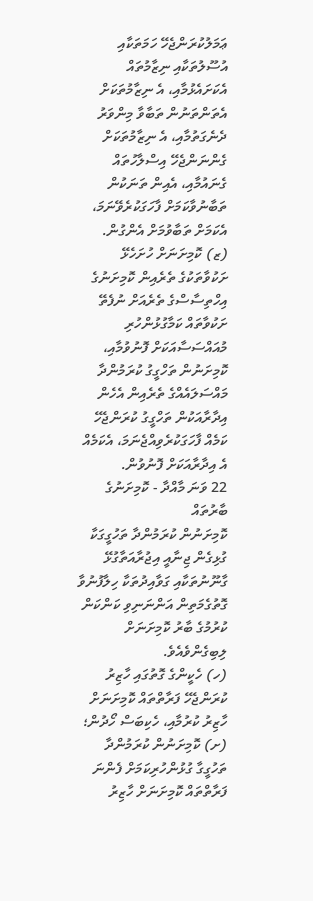ޢަމަލުކުރަންޖެހޭ ހަމަތަކާއި އުސޫލުތަކާއި ނިޒާމުތައް އެކަށައެޅުމާއި، އެ ނިޒާމުތަކަށް އެތަންތަނުން ތަބާވާ މިންވަރު ދެނެގަތުމާއި، އެ ނިޒާމުތަކަށް ގެންނަންޖެހޭ އިސްލާހުތައް ގެނައުމާއި، އެއިން ތަނަކުން ތަބާނުވާކަމަށް ފާހަގަކުރެވޭނަމަ، އެކަމަށް ތަބާވުމަށް އެންގުން.
(ޒ) ކޮމިށަނަށް ހުށަހެޅޭ ށަކުވާތަކުގެ ތެރެއިން ކޮމިށަނުގެ އިހްތިސާސްގެ ތެރެއަށް ނުފެތޭ ށަކުވާތައް ކަމާގުޅުންހުރި މުއައްސަސާއަކަށް ފޮނުވުމާއި، ކޮމިށަނުން ތަހްގީގު ކުރަމުންދާ މައްސަލައެއްގެ ތެރެއިން އެހެން އިދާރާއަކުން ތަހްގީގު ކުރަންޖެހޭ ކަމެއް ފާހަގަކުރެވިއްޖެނަމަ، އެކަމެއް އެ އިދާރާއަކަށް ފޮނުވުން.
22 ވަނަ މާއްދާ - ކޮމިށަނުގެ ބާރުތައް
ކޮމިށަނުން ކުރަމުންދާ ތަހުގީގަކާ ގުޅިގެން ޖިނާއީ އިޖުރާއަތާގުޅޭ ގާނޫނުތަކާއި ގަވާއިދުތަކާ ހިލާފުނުވާ ގޮތުގެމަތިން އަންނަނިވި ކަންކަން ކުރުމުގެ ބާރު ކޮމިށަނަށް ލިބިގެންވެއެވެ.
(ހ) ހެކީންގެ ގޮތުގައި ހާޒިރު ކުރަންޖެހޭ ފަރާތްތައް ކޮމިށަނަށް ހާޒިރު ކުރުމާއި، ހެކިބަސް ހޯދުން؛
(ށ) ކޮމިށަނުން ކުރަމުންދާ ތަހުގީގާ ގުޅުންހުރިކަމަށް ފެންނަ ފަރާތްތައް ކޮމިށަނަށް ހާޒިރު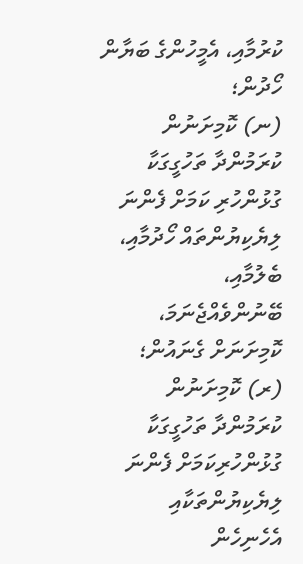ކުރުމާއި، އެމީހުންގެ ބަޔާން ހޯދުން؛
(ނ) ކޮމިށަނުން ކުރަމުންދާ ތަހުގީގަކާ ގުޅުންހުރި ކަމަށް ފެންނަ ލިޔެކިޔުންތައް ހޯދުމާއި، ބެލުމާއި، ބޭނުންވެއްޖެނަމަ، ކޮމިށަނަށް ގެނައުން؛
(ރ) ކޮމިށަނުން ކުރަމުންދާ ތަހުގީގަކާ ގުޅުންހުރިކަމަށް ފެންނަ ލިޔެކިޔުންތަކާއި އެހެނިހެން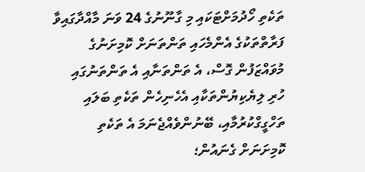ތަކެތި ހޯދުމަށްޓަކައި މި ގާނޫނުގެ 24 ވަނަ މާއްދާގައިވާ ފަރާތްތަކުގެ އެންމެހައި ތަންތަނަށް ކޮމިށަނުގެ މުވައްޒަފުން ގޮސް، އެ ތަންތަނާއި އެ ތަންތަނުގައި ހުރި ލިޔެކިޔުންތަކާއި އެހެނިހެން ތަކެތި ބަލައި ތަހްގީގްކުރުމާއި، ބޭނުންވެއްޖެނަމަ އެ ތަކެތި ކޮމިށަނަށް ގެނައުން؛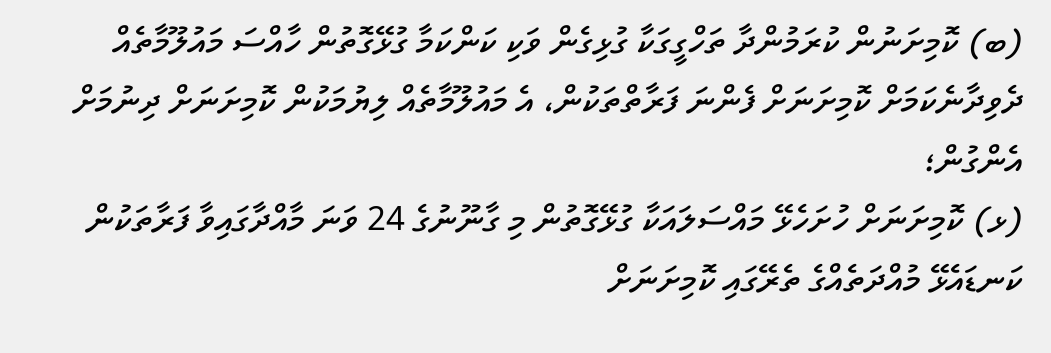(ބ) ކޮމިށަނުން ކުރަމުންދާ ތަހްގީގަކާ ގުޅިގެން ވަކި ކަންކަމާ ގުޅޭގޮތުން ހާއްސަ މައުލޫމާތެއް ދެވިދާނެކަމަށް ކޮމިށަނަށް ފެންނަ ފަރާތްތަކުން، އެ މައުލޫމާތެއް ލިޔުމަކުން ކޮމިށަނަށް ދިނުމަށް އެންގުން؛
(ޅ) ކޮމިށަނަށް ހުށަހެޅޭ މައްސަލައަކާ ގުޅޭގޮތުން މި ގާނޫނުގެ 24 ވަނަ މާއްދާގައިވާ ފަރާތަކުން ކަނޑައެޅޭ މުއްދަތެއްގެ ތެރޭގައި ކޮމިށަނަށް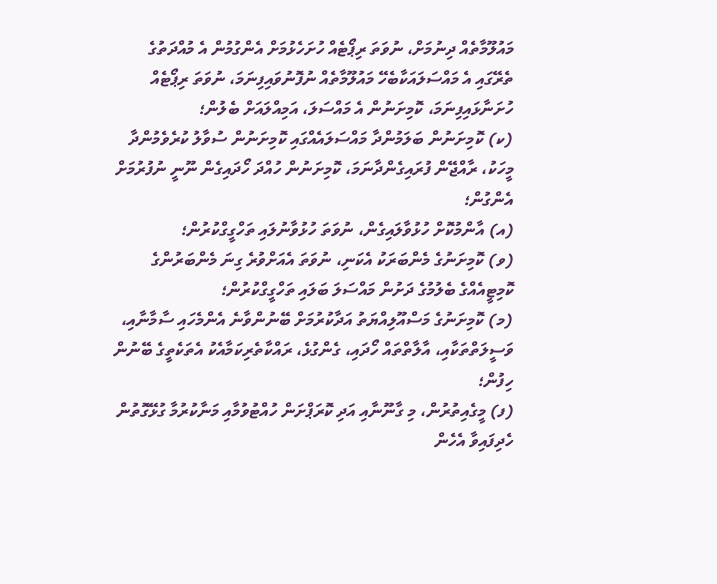މައުލޫމާތެއް ދިނުމަށް، ނުވަތަ ރިޕޯޓެއް ހުށަހެޅުމަށް އެންގުމުން އެ މުއްދަތުގެ ތެރޭގައި އެ މައްސަލައަކާބެހޭ މައުލޫމާތެއް ނުފޮނުވައިފިނަމަ، ނުވަތަ ރިޕޯޓެއް ހުށަނާޅައިފިނަމަ، ކޮމިށަނުން އެ މައްސަލަ، އަމިއްލައަށް ބެލުން؛
(ކ) ކޮމިށަނުން ބަލަމުންދާ މައްސަލައެއްގައި ކޮމިށަނުން ސުވާލު ކުރެވެމުންދާ މީހަކު، ރާއްޖޭން ފުރައިގެންދާނަމަ، ކޮމިށަނުން ހުއްދަ ހޯދައިގެން ނޫނީ ނުފުރުމަށް އެންގުން؛
(އ) އާންމުކޮށް ހުޅުވާލައިގެން، ނުވަތަ ހުޅުވާނުލައި ތަހްގީގްކުރުން؛
(ވ) ކޮމިށަނުގެ މެންބަރަކު އެކަނި، ނުވަތަ އެއަށްވުރެ ގިނަ މެންބަރުންގެ ކޮމިޓީއެއްގެ ބެލުމުގެ ދަށުން މައްސަލަ ބަލައި ތަހްގީގްކުރުން؛
(މ) ކޮމިށަނުގެ މަސްއޫލިއްޔަތު އަދާކުރުމަށް ބޭނުންވާނެ އެންމެހައި ސާމާނާއި، ވަސީލަތްތަކާއި، އާލާތްތައް ހޯދައި، ގެންގުޅެ، ރައްކާތެރިކަމާއެކު އެތަކެތީގެ ބޭނުން ހިފުން؛
(ފ) މީގެއިތުރުން، މި ގާނޫނާއި އަދި ކޮރަޕްށަން ހުއްޓުވުމާއި މަނާކުރުމާ ގުޅޭގޮތުން ހެދިފައިވާ އެހެން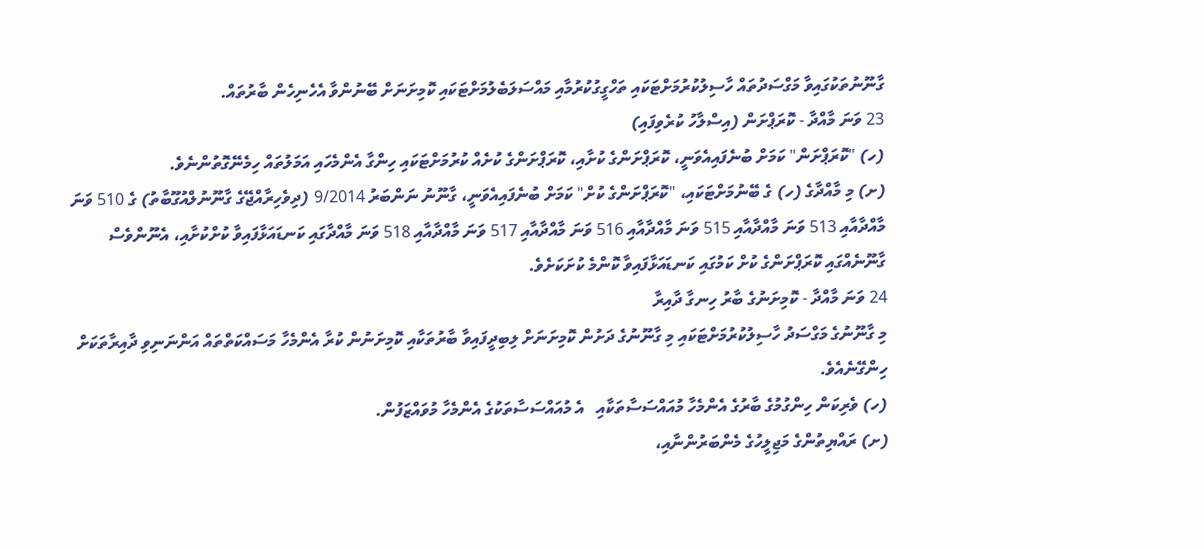ގާނޫނުތަކުގައިވާ މަގްސަދުތައް ހާސިލުކުރުމަށްޓަކައި ތަހްގީގުކުރުމާއި މައްސަލަބެލުމަށްޓަކައި ކޮމިށަނަށް ބޭނުންވާ އެހެނިހެން ބާރުތައް.
23 ވަނަ މާއްދާ - ކޮރަޕްށަން (އިސްލާހު ކުރެވިފައި)
(ހ) "ކޮރަޕްށަން" ކަމަށް ބުނެފައިއެވަނީ، ކޮރަޕްށަންގެ ކުށާއި، ކޮރަޕްށަންގެ ކުށެއް ކުރުމަށްޓަކައި ހިންގާ އެންމެހައި އަމަލުތައް ހިމެނޭގޮތުންނެވެ.
(ށ) މި މާއްދާގެ (ހ) ގެ ބޭނުމަށްޓަކައި، "ކޮރަޕްށަންގެ ކުށް" ކަމަށް ބުނެފައިއެވަނީ، ގާނޫނު ނަންބަރު 9/2014 (ދިވެހިރާއްޖޭގެ ގާނޫނުލްއުގޫބާތު) ގެ 510 ވަނަ މާއްދާއާއި 513 ވަނަ މާއްދާއާއި 515 ވަނަ މާއްދާއާއި 516 ވަނަ މާއްދާއާއި 517 ވަނަ މާއްދާއާއި 518 ވަނަ މާއްދާގައި ކަނޑައަޅާފައިވާ ކުށްކުށާއި، އެނޫންވެސް ގާނޫނެއްގައި ކޮރަޕްށަންގެ ކުށް ކަމުގައި ކަނޑައަޅާފައިވާ ކޮންމެ ކުށަކަށެވެ.
24 ވަނަ މާއްދާ - ކޮމިށަނުގެ ބާރު ހިނގާ ދާއިރާ
މި ގާނޫނުގެ މަގްސަދު ހާސިލުކުރުމަށްޓަކައި މި ގާނޫނުގެ ދަށުން ކޮމިށަނަށް ލިބިދީފައިވާ ބާރުތަކާއި ކޮމިށަނުން ކުރާ އެންމެހާ މަސައްކަތްތައް އަންނަނިވި ދާއިރާތަކަށް ހިންގޭނެއެވެ.
(ހ) ވެރިކަން ހިންގުމުގެ ބާރުގެ އެންމެހާ މުއައްސަސާތަކާއި   އެ މުއައްސަސާތަކުގެ އެންމެހާ މުވައްޒަފުން.
(ށ) ރައްޔިތުންގެ މަޖިލީހުގެ މެންބަރުންނާއި،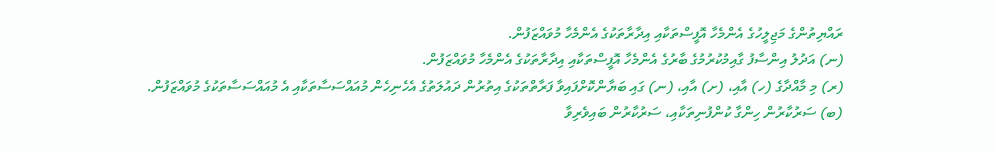ރައްޔިތުންގެ މަޖިލީހުގެ އެންމެހާ އޮފީސްތަކާއި އިދާރާތަކުގެ އެންމެހާ މުވައްޒަފުން.
(ނ) އަދުލު އިންސާފު ގާއިމުކުރުމުގެ ބާރުގެ އެންމެހާ އޮފީސްތަކާއި އިދާރާތަކުގެ އެންމެހާ މުވައްޒަފުން.
(ރ) މި މާއްދާގެ (ހ) އާއި، (ށ) އާއި، (ނ) ގައި ބަޔާންކޮށްފައިވާ ފަރާތްތަކުގެ އިތުރުން ދައުލަތުގެ އެހެނިހެން މުއައްސަސާތަކާއި އެ މުއައްސަސާތަކުގެ މުވައްޒަފުން.
(ބ) ސަރުކާރުން ހިންގާ ކުންފުނިތަކާއި، ސަރުކާރުން ބައިވެރިވާ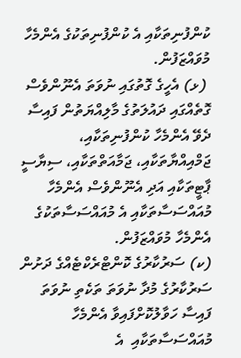ކުންފުނިތަކާއި އެ ކުންފުނިތަކުގެ އެންމެހާ މުވައްޒަފުން.
 (ޅ) އެހީގެ ގޮތުގައި ނުވަތަ އެނޫންވެސް ގޮތެއްގައި ދައުލަތުގެ މާލިއްޔަތުން ފައިސާ ދެވޭ އެންމެހާ ކުންފުނިތަކާއި، ޖަމްއިއްޔާތަކާއި، ޖަމާއަތްތަކާއި، ސިޔާސީ ޕާޓީތަކާއި އަދި އެނޫންވެސް އެންމެހާ މުއައްސަސާތަކާއި އެ މުއައްސަސާތަކުގެ އެންމެހާ މުވައްޒަފުން.
(ކ) ސަރުކާރުގެ ކޮންޓްރެކްޓެއްގެ ދަށުން ސަރުކާރުގެ މުދާ ނުވަތަ ތަކެތި ނުވަތަ ފައިސާ ހަވާލުކޮށްފައިވާ އެންމެހާ މުއައްސަސާތަކާއި  އެ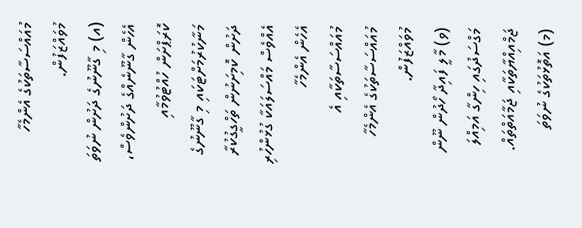މުއައްސަސާތަކުގެ އެންމެހާ މުވައްޒަފުން.
(އ) މި ގާނޫނުގެ ދަށުން ނުވަތަ އެހެން ގާނޫނެއްގެ ދަށުންވެސް، ކޮރަޕްށަން ހުއްޓުވުމާއި މަނާކުރުމަށްޓަކައި މި ގާނޫނުގެ ދަށުން ކޮމިށަނުން ތަހްގީގުކުރާ އެއްވެސް މައްސަލައަކާ ގުޅުންހުރި އެހެން އެންމެހާ މުއައްސަސާތަކާއި އެ މުއައްސަސާތަކުގެ އެންމެހާ މުވައްޒަފުން.
(ވ) މާލީ ފައިދާ ހޯދުން ނޫން މަގްސަދުގައި ހިންގާ އަމިއްލަ ޖަމްއިއްޔާތަކާއި ޖަމާއަތްތައް.
(މ) އަތޮޅުތަކުގެ ނުވަތަ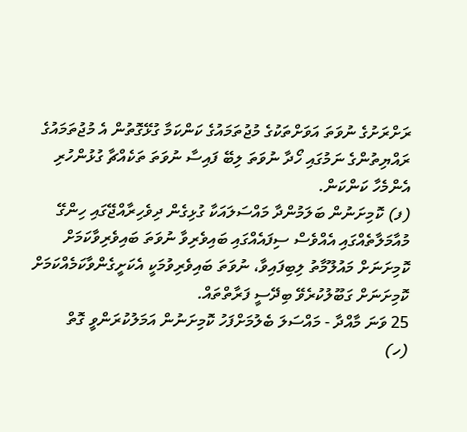ރަށްރަށުގެ ނުވަތަ އަވަށްތަކުގެ މުޖުތަމައުގެ ކަންކަމާ ގުޅޭގޮތުން އެ މުޖުތަމައުގެ ރައްޔިތުންގެ ނަމުގައި ހޯދާ ނުވަތަ ލިބޭ ފައިސާ ނުވަތަ ތަކެއްޗާ ގުޅުންހުރި އެންމެހާ ކަންކަން.
(ފ) ކޮމިށަނުން ބަލަމުންދާ މައްސަލައަކާ ގުޅިގެން ދިވެހިރާއްޖޭގައި ހިންގޭ މުއާމަލާތެއްގައި އެއްވެސް ސިފައެއްގައި ބައިވެރިވާ ނުވަތަ ބައިވެރިވާކަމަށް ކޮމިށަނަށް މައުލޫމާތު ލިބިފައިވާ، ނުވަތަ ބައިވެރިވުމަކީ އެކަށީގެންވާކަމެއްކަމަށް ކޮމިށަނަށް ގަބޫލުކުރެވޭ ބިދޭސީ ފަރާތްތައް.
25 ވަނަ މާއްދާ - މައްސަލަ ބެލުމަށްފަހު ކޮމިށަނުން އަމަލުކުރަންވީ ގޮތް
(ހ)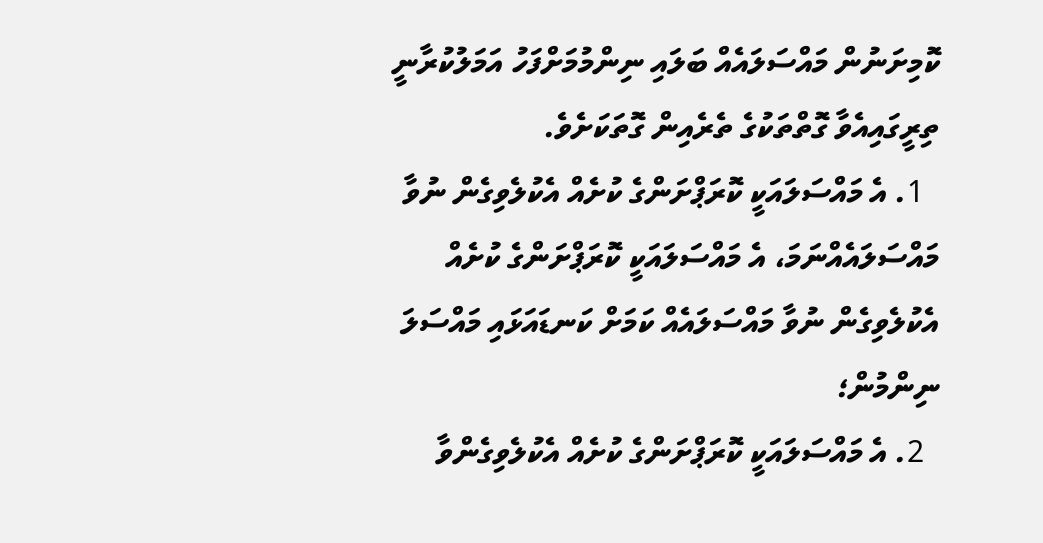ކޮމިށަނުން މައްސަލައެއް ބަލައި ނިންމުމަށްފަހު އަމަލުކުރާނީ ތިރީގައިއެވާ ގޮތްތަކުގެ ތެރެއިން ގޮތަކަށެވެ.
  1. އެ މައްސަލައަކީ ކޮރަޕްށަންގެ ކުށެއް އެކުލެވިގެން ނުވާ މައްސަލައެއްނަމަ، އެ މައްސަލައަކީ ކޮރަޕްށަންގެ ކުށެއް އެކުލެވިގެން ނުވާ މައްސަލައެއް ކަމަށް ކަނޑައަޅައި މައްސަލަ ނިންމުން؛
  2. އެ މައްސަލައަކީ ކޮރަޕްށަންގެ ކުށެއް އެކުލެވިގެންވާ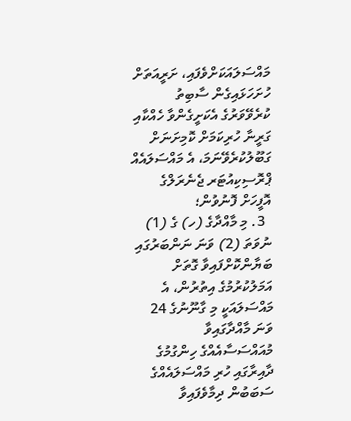މައްސަލައަކަށްވެފައި، ށަރީއަތަށް ހުށަހަޅައިގެން ސާބިތު ކުރެވޭވަރުގެ އެކަށީގެންވާ ހެއްކާއި ގަރީނާ ހުރިކަމަށް ކޮމިށަނަށް ގަބޫލުކުރެވޭނަމަ، އެ މައްސަލައެއް ޕްރޮސިކިއުޓަރ ޖެނެރަލްގެ އޮފީހަށް ފޮނުވުން؛
  3. މި މާއްދާގެ (ހ) ގެ (1) ނުވަތަ (2) ވަނަ ނަންބަރުގައި ބަޔާންކޮށްފައިވާ ގޮތަށް އަމަލުކުރުމުގެ އިތުރުން، އެ މައްސަލައަކީ މި ގާނޫނުގެ 24 ވަނަ މާއްދާގައިވާ މުއައްސަސާއެއްގެ ހިންގުމުގެ ދާއިރާގައި ހުރި މައްސަލައެއްގެ ސަބަބުން ދިމާވެފައިވާ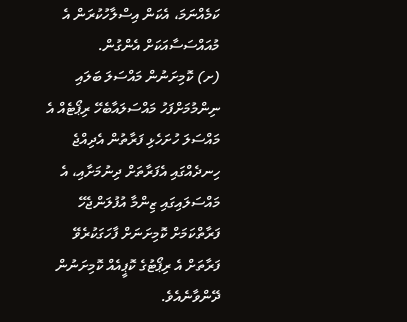ކަމެއްނަމަ، އެކަން އިސްލާހުކުރަން އެ މުއައްސަސާއަކަށް އެންގުން.
(ށ) ކޮމިށަނުން މައްސަލަ ބަލައި ނިންމުމަށްފަހު މައްސަލައާބެހޭ ރިޕޯޓެއް އެ މައްސަލަ ހުށަހެޅި ފަރާތުން އެދިއްޖެ ހިނދެއްގައި އެފަރާތަށް ދިނުމަށާއި، އެ މައްސަލައިގައި ޒިންމާ އުފުލަންޖެހޭ ފަރާތްކަމަށް ކޮމިށަނަށް ފާހަގަކުރެވޭ ފަރާތަށް އެ ރިޕޯޓުގެ ކޮޕީއެއް ކޮމިށަނުން ދޭންވާނެއެވެ.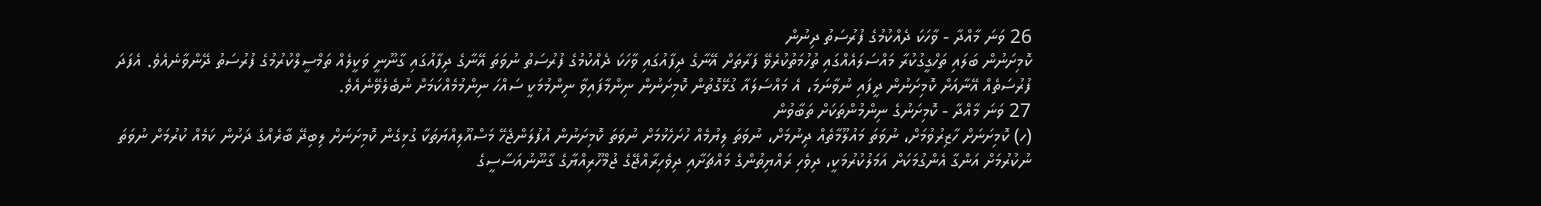26 ވަނަ މާއްދާ - ވާހަކަ ދެއްކުމުގެ ފުރުސަތު ދިނުން
ކޮމިށަނުން ބަލައި ތަހްގީގުކުރާ މައްސަލައެއްގައި ތުހުމަތުކުރެވޭ ފަރާތަށް އޭނާގެ ދިފާއުގައި ވާހަކަ ދެއްކުމުގެ ފުރުސަތު ނުވަތަ އޭނާގެ ދިފާއުގައި ގާނޫނީ ވަކީލެއް ތަމްސީލްކުރުމުގެ ފުރުސަތު ދޭންވާނެއެވެ. އެފަދަ ފުރުސަތެއް އޭނާއަށް ކޮމިށަނުން ދީފައި ނުވާނަމަ، އެ މައްސަލައާ ގުޅޭގޮތުން ކޮމިށަނުން ނިންމާފައިވާ ނިންމުމަކީ ސައްހަ ނިންމުމެއްކަމަށް ނުބެލެވޭނެއެވެ.
27 ވަނަ މާއްދާ - ކޮމިށަނުގެ ނިންމުންތަކަށް ތަބާވުން
(ހ) ކޮމިށަނަށް ހާޒިރުވުމަށް، ނުވަތަ މައުލޫމާތެއް ދިނުމަށް، ނުވަތަ ލިޔުމެއް ހުށަހެޅުމަށް ނުވަތަ ކޮމިށަނުން އުފުލަންޖެހޭ މަސްއޫލިއްޔަތަކާ ގުޅިގެން ކޮމިށަނަށް ލިބިދޭ ބާރެއްގެ ދަށުން ކަމެއް ކުރުމަށް ނުވަތަ ނުކުރުމަށް އަންގާ އެންގުމަކަށް އަމަލުކުރުމަކީ، ދިވެހި ރައްޔިތުންގެ މައްޗަށާއި ދިވެހިރާއްޖޭގެ ޖުމްހޫރިއްޔާގެ ގާނޫނުއަސާސީގެ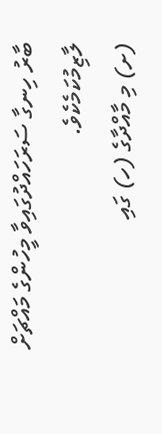ބާރު ހިނގާ ސަރަހައްދުގައިވާ މީހުންގެ މައްޗަށް ލާޒިމުކަމެކެވެ.
(ށ) މި މާއްދާގެ (ހ) ގައި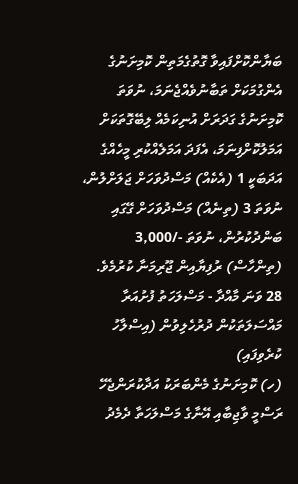ބަޔާންކޮށްފައިވާ ގޮތުގެމަތިން ކޮމިށަނުގެ އެންގުމަކަށް ތަބާނުވެއްޖެނަމަ، ނުވަތަ ކޮމިށަނުގެ ގަދަރަށް އުނިކަމެއް ލިބޭގޮތަކަށް އަމަލުކޮށްފިނަމަ، އެފަދަ އަމަލެއްކުރި މީހެއްގެ އަދަބަކީ 1 (އެކެއް) މަސްދުވަހަށް ޖަލަށްލުން، ނުވަތަ 3 (ތިނެއް) މަސްދުވަހަށް ގޭގައި ބަންދުކުރުން، ނުވަތަ -/3,000 (ތިންހާސް) ރުފިޔާއިން ޖޫރިމަނާ ކުރުމެވެ.
28 ވަނަ މާއްދާ - މަސްލަހަތު ފުށުއަރާ މައްސަލަތަކުން ދުރުހެލިވުން (އިސްލާހު ކުރެވިފައި)
(ހ) ކޮމިށަނުގެ މެންބަރަކު އަދާކުރަންޖެހޭ ރަސްމީ ވާޖިބާއި އޭނާގެ މަސްލަހަތާ ދެމެދު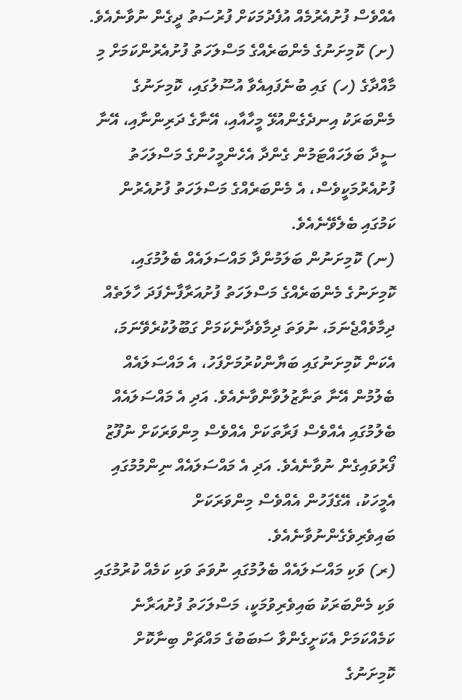އެއްވެސް ފުށުއެރުމެއް އުފެދުމަކަށް ފުރުސަތު ދީގެން ނުވާނެއެވެ.
(ށ) ކޮމިށަނުގެ މެންބަރެއްގެ މަސްލަހަތު ފުށުއެރުންކަމަށް މި މާއްދާގެ (ހ) ގައި ބުނެފައިއެވާ އުސޫލުގައި، ކޮމިށަނުގެ މެންބަރަކު އިނދެގެންއުޅޭ މީހާއާއި، އޭނާގެ ދަރިންނާއި، އޭނާ ސީދާ ބަލަހައްޓަމުން ގެންދާ އެހެންމީހުންގެ މަސްލަހަތު ފުށުއެރުމަކީވެސް، އެ މެންބަރެއްގެ މަސްލަހަތު ފުށުއެރުން ކަމުގައި ބެލެވޭނެއެވެ.
(ނ) ކޮމިށަނުން ބަލަމުންދާ މައްސަލައެއް ބެލުމުގައި، ކޮމިށަނުގެ މެންބަރެއްގެ މަސްލަހަތު ފުށުއަރާފާނެފަދަ ހާލަތެއް ދިމާވެއްޖެނަމަ، ނުވަތަ ދިމާވެދާނެކަމަށް ގަބޫލުކުރެވޭނަމަ، އެކަން ކޮމިށަނުގައި ބަޔާންކުރުމަށްފަހު، އެ މައްސަލައެއް ބެލުމުން އޭނާ ތަނާޒުލުވާންވާނެއެވެ. އަދި އެ މައްސަލައެއް ބެލުމުގައި އެއްވެސް ފަރާތަކަށް އެއްވެސް މިންވަރަކަށް ނުފޫޒު ފޯރުވައިގެން ނުވާނެއެވެ. އަދި އެ މައްސަލައެއް ނިންމުމުގައި އެމީހަކު، އޭގެފަހުން އެއްވެސް މިންވަރަކަށް ބައިވެރިވެގެންނުވާނެއެވެ.
(ރ) ވަކި މައްސަލައެއް ބެލުމުގައި ނުވަތަ ވަކި ކަމެއް ކުރުމުގައި ވަކި މެންބަރަކު ބައިވެރިވުމަކީ، މަސްލަހަތު ފުށުއަރާނެ ކަމެއްކަމަށް އެކަށީގެންވާ ސަބަބުގެ މައްޗަށް ބިނާކޮށް ކޮމިށަނުގެ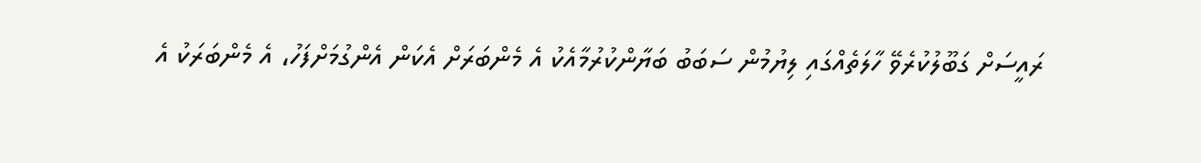ރައީސަށް ގަބޫލުކުރެވޭ ހާލަތެއްގައި ލިޔުމުން ސަބަބު ބަޔާންކުރުމާއެކު އެ މެންބަރަށް އެކަން އެންގުމަށްފަހު، އެ މެންބަރަކު އެ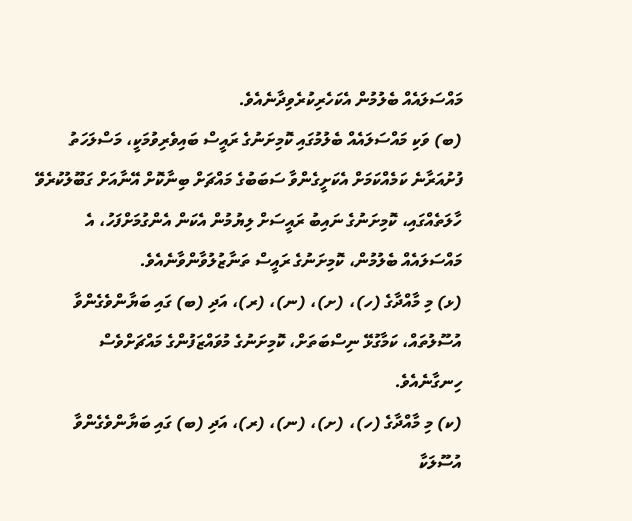މައްސަލައެއް ބެލުމުން އެކަހެރިކުރެވިދާނެއެވެ.
(ބ) ވަކި މައްސަލައެއް ބެލުމުގައި ކޮމިށަނުގެ ރައީސް ބައިވެރިވުމަކީ، މަސްލަހަތު ފުށުއަރާނެ ކަމެއްކަމަށް އެކަށީގެންވާ ސަބަބުގެ މައްޗަށް ބިނާކޮށް އޭނާއަށް ގަބޫލުކުރެވޭ ހާލަތެއްގައި، ކޮމިށަނުގެ ނައިބު ރައީސަށް ލިޔުމުން އެކަން އެންގުމަށްފަހު، އެ މައްސަލައެއް ބެލުމުން، ކޮމިށަނުގެ ރައީސް ތަނާޒުލުވާންވާނެއެވެ.
(ޅ) މި މާއްދާގެ (ހ)، (ށ)، (ނ)، (ރ)، އަދި (ބ) ގައި ބަޔާންވެގެންވާ އުސޫލުތައް، ކަމާގުޅޭ ނިސްބަތަށް، ކޮމިށަނުގެ މުވައްޒަފުންގެ މައްޗަށްވެސް ހިނގާނެއެވެ.
(ކ) މި މާއްދާގެ (ހ)، (ށ)، (ނ)، (ރ)، އަދި (ބ) ގައި ބަޔާންވެގެންވާ އުސޫލަކާ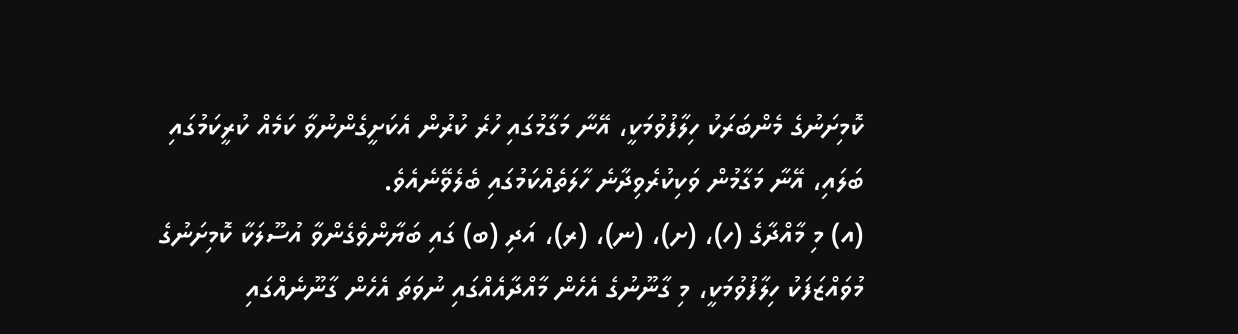ކޮމިށަނުގެ މެންބަރަކު ހިލާފުވުމަކީ، އޭނާ މަގާމުގައި ހުރެ ކުރުން އެކަށީގެންނުވާ ކަމެއް ކުރީކަމުގައި ބަލައި، އޭނާ މަގާމުން ވަކިކުރެވިދާނެ ހާލަތެއްކަމުގައި ބެލެވޭނެއެވެ.
(އ) މި މާއްދާގެ (ހ)، (ށ)، (ނ)، (ރ)، އަދި (ބ) ގައި ބަޔާންވެގެންވާ އުސޫލަކާ ކޮމިށަނުގެ މުވައްޒަފަކު ހިލާފުވުމަކީ، މި ގާނޫނުގެ އެހެން މާއްދާއެއްގައި ނުވަތަ އެހެން ގާނޫނެއްގައި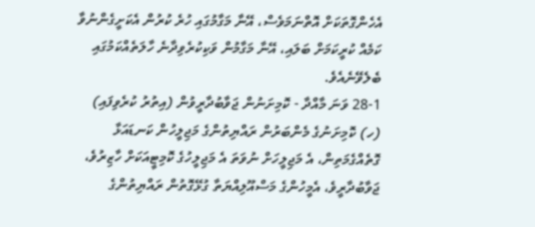އެހެންގޮތަކަށް އޮތްނަމަވެސް، އޭނާ މަގާމުގައި ހުރެ ކުރުން އެކަށީގެންނުވާ ކަމެއް ކުރީކަމަށް ބަލައި، އޭނާ މަގާމުން ވަކިކުރެވިދާނެ ހާލަތެއްކަމުގައި ބެލެވޭނެއެވެ.
28-1 ވަނަ މާއްދާ - ކޮމިށަނުން ޖަވާބުދާރީވުން (އިތުރު ކުރެވިފައި)
(ހ) ކޮމިށަނުގެ މެންބަރުން ރައްޔިތުންގެ މަޖިލީހުން ކަނޑައަޅާ ގޮތެއްގެމަތިން، އެ މަޖިލީހަށް ނުވަތަ އެ މަޖިލީހުގެ ކޮމިޓީއަކަށް ހާޒިރުވެ، ޖަވާބުދާރީވެ، އެމީހުންގެ މަސްއޫލިއްޔަތާ ގުޅޭގޮތުން ރައްޔިތުންގެ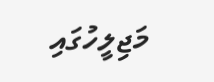މަޖިލީހުގައި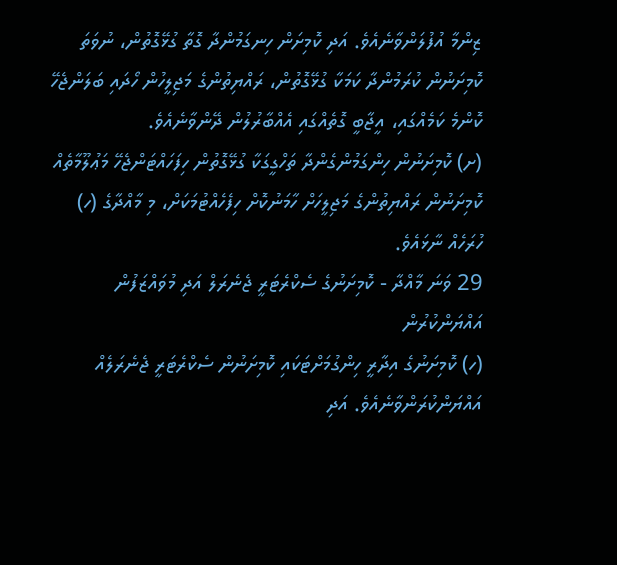ޒިންމާ އުފުލަންވާނެއެވެ. އަދި ކޮމިށަން ހިނގަމުންދާ ގޮތާ ގުޅޭގޮތުން، ނުވަތަ ކޮމިށަނުން ކުރަމުންދާ ކަމަކާ ގުޅޭގޮތުން، ރައްޔިތުންގެ މަޖިލީހުން ހޯދައި ބަލަންޖެހޭ ކޮންމެ ކަމެއްގައި، އީޖާބީ ގޮތެއްގައި އެއްބާރުލުން ދޭންވާނެއެވެ.
(ށ) ކޮމިށަނުން ހިންގަމުންގެންދާ ތަހްގީގަކާ ގުޅޭގޮތުން ހިފަހައްޓަންޖެހޭ މަޢުލޫމާތެއް ކޮމިށަނުން ރައްޔިތުންގެ މަޖިލީހަށް ހާމަނުކޮށް ހިފެހެއްޓުމަކަށް، މި މާއްދާގެ (ހ) ހުރަހެއް ނާޅައެވެ.
29 ވަނަ މާއްދާ - ކޮމިށަނުގެ ސެކްރެޓަރީ ޖެނެރަލް އަދި މުވައްޒަފުން އައްޔަންކުރުން
(ހ) ކޮމިށަނުގެ އިދާރީ ހިންގުމަށްޓަކައި ކޮމިށަނުން ސެކްރެޓަރީ ޖެނެރަލެއް އައްޔަންކުރަންވާނެއެވެ. އަދި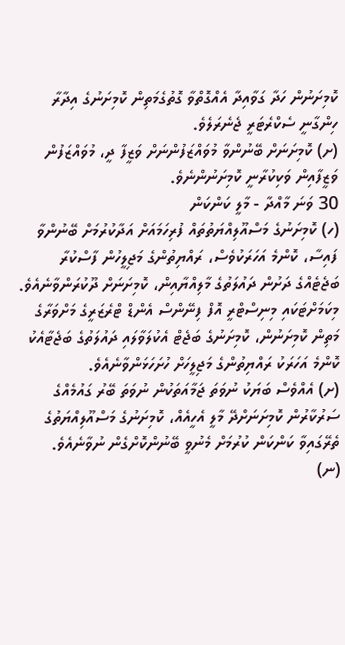ކޮމިށަނުން ހަދާ ގަވާއިދާ އެއްގޮތްވާ ގޮތުގެމަތިން ކޮމިށަނުގެ އިދާރާ ހިންގާނީ ސެކްރެޓަރީ ޖެނެރަލެވެ.
(ށ) ކޮމިށަނަށް ބޭނުންވާ މުވައްޒަފުންނަށް ވަޒީފާ ދީ، މުވައްޒަފުން ވަޒީފާއިން ވަކިކުރާނީ ކޮމިށަނުންނެވެ.
30 ވަނަ މާއްދާ - މާލީ ކަންކަން
(ހ) ކޮމިށަނުގެ މަސްއޫލިއްޔަތުތައް ފުރިހަމައަށް އަދާކުރުމަށް ބޭނުންވާ ފައިސާ، ކޮންމެ އަހަރަކުވެސް، ރައްޔިތުންގެ މަޖިލީހުން ފާސްކުރާ ބަޖެޓެއްގެ ދަށުން ދައުލަތުގެ މާލިއްޔާއިން، ކޮމިށަނަށް ދޫކުރަންވާނެއެވެ. މިކަމަށްޓަކައި މިނިސްޓްރީ އޮފް ފިނޭންސް އެންޑް ޓްރެޒަރީގެ މަށްވަރާގެ މަތިން ކޮމިށަނުން، ކޮމިށަނުގެ ބަޖެޓް އެކުލަވާލައި ދައުލަތުގެ ބަޖެޓާއެކު ކޮންމެ އަހަރަކު ރައްޔިތުންގެ މަޖިލީހަށް ހުށަހަޅަންވާނެއެވެ.
(ށ) އެއްވެސް ބަޔަކު ނުވަތަ ޖަމާއަތަކުން ނުވަތަ ބޭރު ގައުމެއްގެ ސަރުކާރުން ކޮމިށަނަށްދޭ މާލީ އެހީއެއް، ކޮމިށަނުގެ މަސްއޫލިއްޔަތުގެ ތެރޭގައިވާ ކަންކަން ކުރުމަށް މެނުވީ ބޭނުންކޮށްގެން ނުވާނެއެވެ.
(ނ)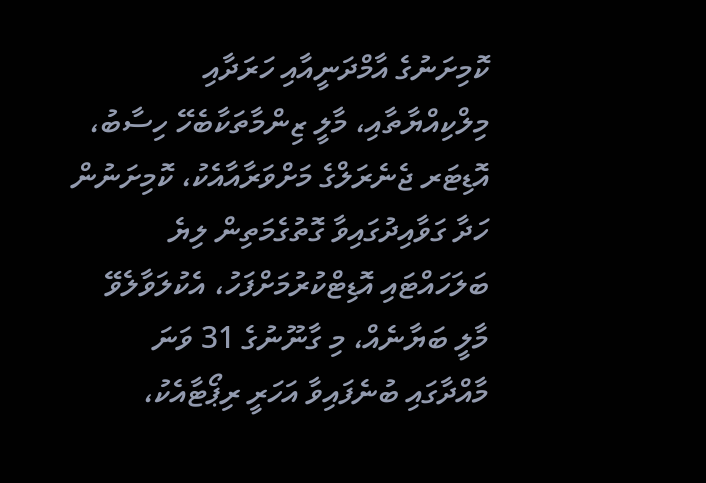ކޮމިށަނުގެ އާމްދަނީއާއި ހަރަދާއި މިލްކިއްޔާތާއި، މާލީ ޒިންމާތަކާބެހޭ ހިސާބު، އޮޑިޓަރ ޖެނެރަލްގެ މަށްވަރާއާއެކު، ކޮމިށަނުން ހަދާ ގަވާއިދުގައިވާ ގޮތުގެމަތިން ލިޔެ ބަލަހައްޓައި އޮޑިޓްކުރުމަށްފަހު، އެކުލަވާލެވޭ މާލީ ބަޔާނެއް، މި ގާނޫނުގެ 31 ވަނަ މާއްދާގައި ބުނެފައިވާ އަހަރީ ރިޕޯޓާއެކު،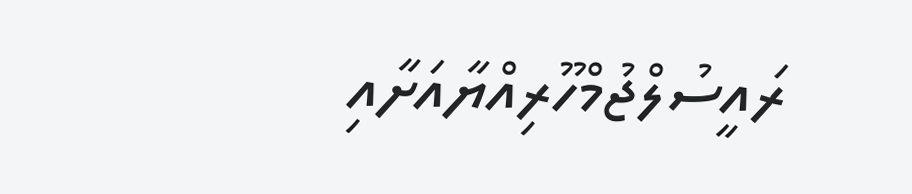ރައީސުލްޖުމްހޫރިއްޔާއަށާއި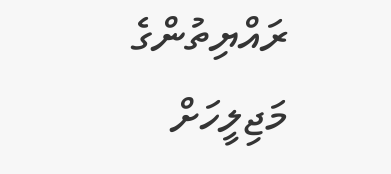ރައްޔިތުންގެ މަޖިލީހަށް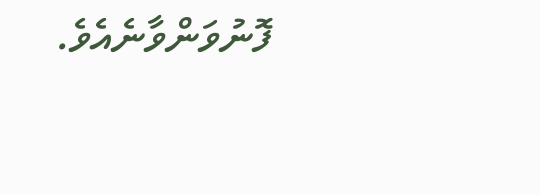ފޮނުވަންވާނެއެވެ.